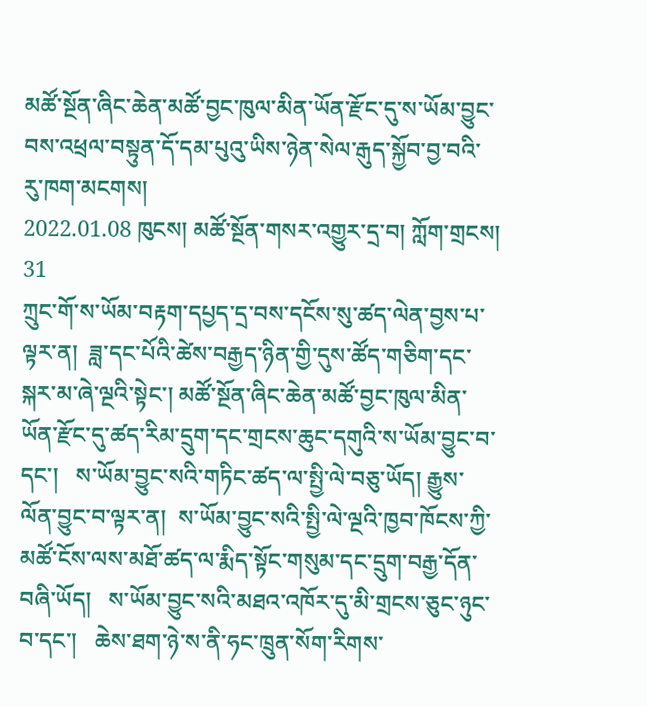མཚོ་སྔོན་ཞིང་ཆེན་མཚོ་བྱང་ཁུལ་མིན་ཡོན་རྫོང་དུ་ས་ཡོམ་བྱུང་བས་འཕྲལ་བསྟུན་དོ་དམ་པུའུ་ཡིས་ཉེན་སེལ་རྒུད་སྐྱོབ་བྱ་བའི་རུ་ཁག་མངགས།
2022.01.08 ཁུངས། མཚོ་སྔོན་གསར་འགྱུར་དྲ་བ། ཀློག་གྲངས། 31
ཀྲུང་གོ་ས་ཡོམ་བརྟག་དཔྱད་དྲ་བས་དངོས་སུ་ཚད་ལེན་བྱས་པ་ལྟར་ན།  ཟླ་དང་པོའི་ཚེས་བརྒྱད་ཉིན་གྱི་དུས་ཚོད་གཅིག་དང་སྐར་མ་ཞེ་ལྔའི་སྟེང་། མཚོ་སྔོན་ཞིང་ཆེན་མཚོ་བྱང་ཁུལ་མིན་ཡོན་རྫོང་དུ་ཚད་རིམ་དྲུག་དང་གྲངས་ཆུང་དགུའི་ས་ཡོམ་བྱུང་བ་དང་།   ས་ཡོམ་བྱུང་སའི་གཏིང་ཚད་ལ་སྤྱི་ལེ་བཅུ་ཡོད། རྒྱུས་ལོན་བྱུང་བ་ལྟར་ན།  ས་ཡོམ་བྱུང་སའི་སྤྱི་ལེ་ལྔའི་ཁྱབ་ཁོངས་ཀྱི་མཚོ་ངོས་ལས་མཐོ་ཚད་ལ་རྨིད་སྟོང་གསུམ་དང་དྲུག་བརྒྱ་དོན་བཞི་ཡོད།   ས་ཡོམ་བྱུང་སའི་མཐའ་འཁོར་དུ་མི་གྲངས་ཅུང་ཉུང་བ་དང་།   ཆེས་ཐག་ཉེ་ས་ནི་ཧང་ཁྲུན་སོག་རིགས་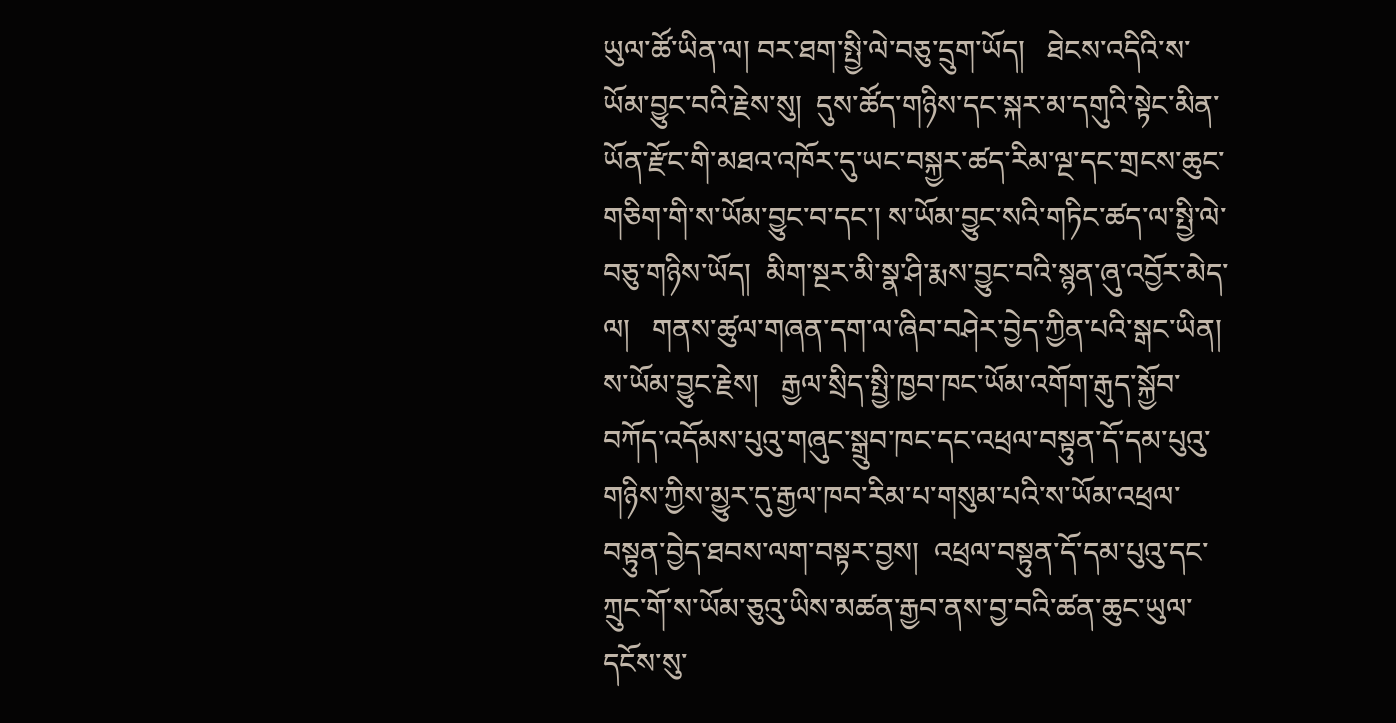ཡུལ་ཚོ་ཡིན་ལ། བར་ཐག་སྤྱི་ལེ་བཅུ་དྲུག་ཡོད།   ཐེངས་འདིའི་ས་ཡོམ་བྱུང་བའི་རྗེས་སུ།  དུས་ཚོད་གཉིས་དང་སྐར་མ་དགུའི་སྟེང་མིན་ཡོན་རྫོང་གི་མཐའ་འཁོར་དུ་ཡང་བསྐྱར་ཚད་རིམ་ལྔ་དང་གྲངས་ཆུང་གཅིག་གི་ས་ཡོམ་བྱུང་བ་དང་། ས་ཡོམ་བྱུང་སའི་གཏིང་ཚད་ལ་སྤྱི་ལེ་བཅུ་གཉིས་ཡོད།  མིག་སྔར་མི་སྣ་ཤི་རྨས་བྱུང་བའི་སྙན་ཞུ་འབྱོར་མེད་ལ།   གནས་ཚུལ་གཞན་དག་ལ་ཞིབ་བཤེར་བྱེད་ཀྱིན་པའི་སྒང་ཡིན།
ས་ཡོམ་བྱུང་རྗེས།   རྒྱལ་སྲིད་སྤྱི་ཁྱབ་ཁང་ཡོམ་འགོག་རྒུད་སྐྱོབ་བཀོད་འདོམས་པུའུ་གཞུང་སྒྲུབ་ཁང་དང་འཕྲལ་བསྟུན་དོ་དམ་པུའུ་གཉིས་ཀྱིས་མྱུར་དུ་རྒྱལ་ཁབ་རིམ་པ་གསུམ་པའི་ས་ཡོམ་འཕྲལ་བསྟུན་བྱེད་ཐབས་ལག་བསྟར་བྱས།  འཕྲལ་བསྟུན་དོ་དམ་པུའུ་དང་ཀྲུང་གོ་ས་ཡོམ་ཅུའུ་ཡིས་མཚན་རྒྱབ་ནས་བྱ་བའི་ཚན་ཆུང་ཡུལ་དངོས་སུ་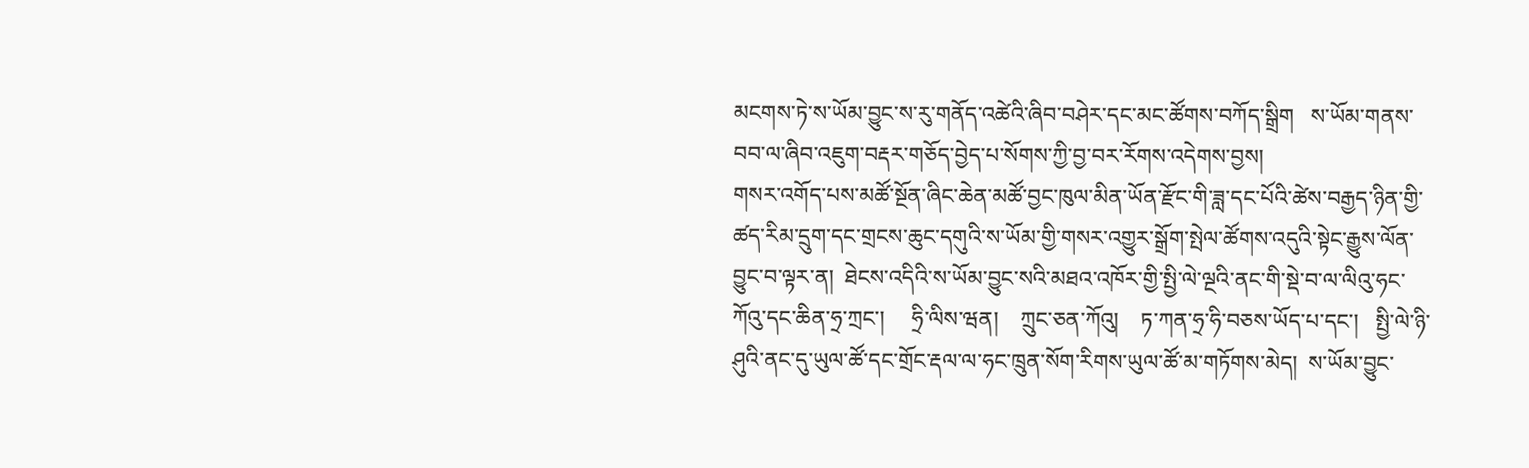མངགས་ཏེ་ས་ཡོམ་བྱུང་ས་རུ་གནོད་འཚེའི་ཞིབ་བཤེར་དང་མང་ཚོགས་བཀོད་སྒྲིག   ས་ཡོམ་གནས་བབ་ལ་ཞིབ་འཇུག་བརྡར་གཅོད་བྱེད་པ་སོགས་ཀྱི་བྱ་བར་རོགས་འདེགས་བྱས།
གསར་འགོད་པས་མཚོ་སྔོན་ཞིང་ཆེན་མཚོ་བྱང་ཁུལ་མིན་ཡོན་རྫོང་གི་ཟླ་དང་པོའི་ཚེས་བརྒྱད་ཉིན་གྱི་ཚད་རིམ་དྲུག་དང་གྲངས་ཆུང་དགུའི་ས་ཡོམ་གྱི་གསར་འགྱུར་སྒྲོག་སྤེལ་ཚོགས་འདུའི་སྟེང་རྒྱུས་ལོན་བྱུང་བ་ལྟར་ན།  ཐེངས་འདིའི་ས་ཡོམ་བྱུང་སའི་མཐའ་འཁོར་གྱི་སྤྱི་ལེ་ལྔའི་ནང་གི་སྡེ་བ་ལ་ལིའུ་ཧང་ཀོའུ་དང་ཆིན་ཧྲ་ཀྲང་།     ཧྲི་ལིས་ཝན།    ཀྲུང་ཅན་ཀོའུ།    ཏ་ཀན་ཧྲ་ཧི་བཅས་ཡོད་པ་དང་།   སྤྱི་ལེ་ཉི་ཤུའི་ནང་དུ་ཡུལ་ཚོ་དང་གྲོང་རྡལ་ལ་ཧང་ཁྲུན་སོག་རིགས་ཡུལ་ཚོ་མ་གཏོགས་མེད།  ས་ཡོམ་བྱུང་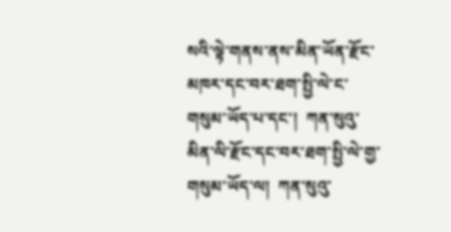སའི་ལྟེ་གནས་ནས་མིན་ཡོན་རྫོང་མཁར་དང་བར་ཐག་སྤྱི་ལེ་ང་གསུམ་ཡོད་པ་དང་།  ཀན་སུའུ་མིན་ལི་རྫོང་དང་བར་ཐག་སྤྱི་ལེ་གྱ་གསུམ་ཡོད་ལ།  ཀན་སུའུ་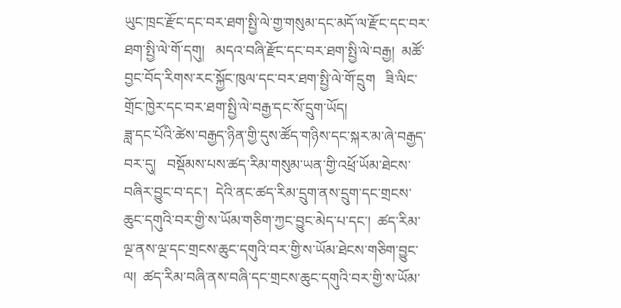ཡུང་ཁྲང་རྫོང་དང་བར་ཐག་སྤྱི་ལེ་གྱ་གསུམ་དང་མདོ་ལ་རྫོང་དང་བར་ཐག་སྤྱི་ལེ་གོ་དགུ།   མདའ་བཞི་རྫོང་དང་བར་ཐག་སྤྱི་ལེ་བརྒྱ།  མཚོ་བྱང་བོད་རིགས་རང་སྐྱོང་ཁུལ་དང་བར་ཐག་སྤྱི་ལེ་གོ་དྲུག   ཟི་ལིང་གྲོང་ཁྱེར་དང་བར་ཐག་སྤྱི་ལེ་བརྒྱ་དང་སོ་དྲུག་ཡོད།
ཟླ་དང་པོའི་ཚེས་བརྒྱད་ཉིན་གྱི་དུས་ཚོད་གཉིས་དང་སྐར་མ་ཞེ་བརྒྱད་བར་དུ།   བསྡོམས་པས་ཚད་རིམ་གསུམ་ཡན་གྱི་འཕྲོ་ཡོམ་ཐེངས་བཞིར་བྱུང་བ་དང་།  དེའི་ནང་ཚད་རིམ་དྲུག་ནས་དྲུག་དང་གྲངས་ཆུང་དགུའི་བར་གྱི་ས་ཡོམ་གཅིག་ཀྱང་བྱུང་མེད་པ་དང་།  ཚད་རིམ་ལྔ་ནས་ལྔ་དང་གྲངས་ཆུང་དགུའི་བར་གྱི་ས་ཡོམ་ཐེངས་གཅིག་བྱུང་ལ།  ཚད་རིམ་བཞི་ནས་བཞི་དང་གྲངས་ཆུང་དགུའི་བར་གྱི་ས་ཡོམ་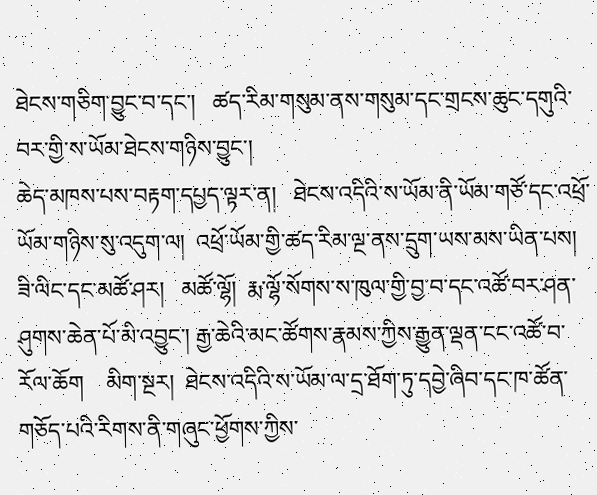ཐེངས་གཅིག་བྱུང་བ་དང་།   ཚད་རིམ་གསུམ་ནས་གསུམ་དང་གྲངས་ཆུང་དགུའི་བར་གྱི་ས་ཡོམ་ཐེངས་གཉིས་བྱུང་།
ཆེད་མཁས་པས་བརྟག་དཔྱད་ལྟར་ན།   ཐེངས་འདིའི་ས་ཡོམ་ནི་ཡོམ་གཙོ་དང་འཕྲོ་ཡོམ་གཉིས་སུ་འདུག་ལ།  འཕྲོ་ཡོམ་གྱི་ཚད་རིམ་ལྔ་ནས་དྲུག་ཡས་མས་ཡིན་པས།   ཟི་ལིང་དང་མཚོ་ཤར།   མཚོ་ལྷོ།  རྨ་ལྷོ་སོགས་ས་ཁུལ་གྱི་བྱ་བ་དང་འཚོ་བར་ཤན་ཤུགས་ཆེན་པོ་མི་འབྱུང་། རྒྱ་ཆེའི་མང་ཚོགས་རྣམས་ཀྱིས་རྒྱུན་ལྡན་ངང་འཚོ་བ་རོལ་ཆོག    མིག་སྔར།  ཐེངས་འདིའི་ས་ཡོམ་ལ་དྲ་ཐོག་ཏུ་དབྱེ་ཞིབ་དང་ཁ་ཚོན་གཅོད་པའི་རིགས་ནི་གཞུང་ཕྱོགས་ཀྱིས་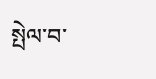སྤེལ་བ་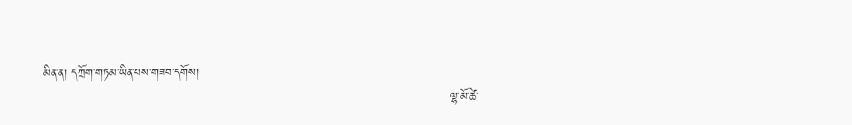མིན་ན། དཀྲོག་གཏམ་ཡིན་པས་གཟབ་དགོས།
                                                                                                   ལྷ་མོ་ཚེ་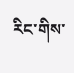རིང་གིས་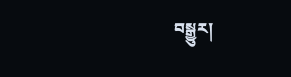བསྒྱུར།